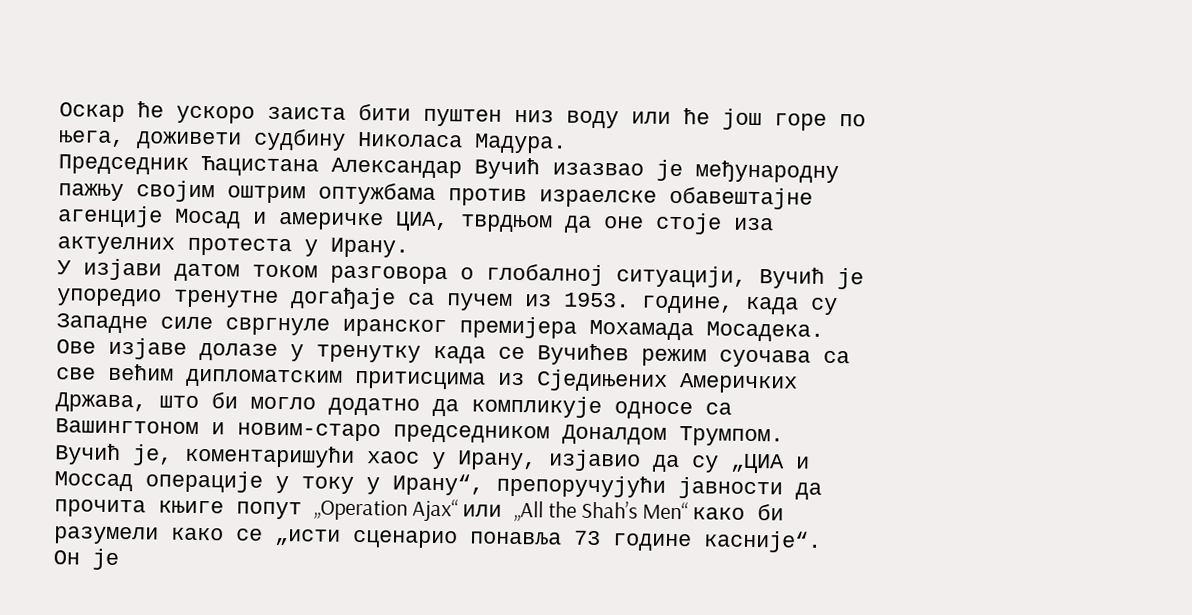Оскар ће ускоро заиста бити пуштен низ воду или ће још горе по њега, доживети судбину Николаса Мадура.
Председник Ћацистана Александар Вучић изазвао је међународну пажњу својим оштрим оптужбама против израелске обавештајне агенције Мосад и америчке ЦИА, тврдњом да оне стоје иза актуелних протеста у Ирану.
У изјави датом током разговора о глобалној ситуацији, Вучић је упоредио тренутне догађаје са пучем из 1953. године, када су Западне силе свргнуле иранског премијера Мохамада Мосадека.
Ове изјаве долазе у тренутку када се Вучићев режим суочава са све већим дипломатским притисцима из Сједињених Америчких Држава, што би могло додатно да компликује односе са Вашингтоном и новим-старо председником Доналдом Трумпом.
Вучић је, коментаришући хаос у Ирану, изјавио да су „ЦИА и Моссад операције у току у Ирану“, препоручујући јавности да прочита књиге попут „Operation Ajax“ или „All the Shah’s Men“ како би разумели како се „исти сценарио понавља 73 године касније“.
Он је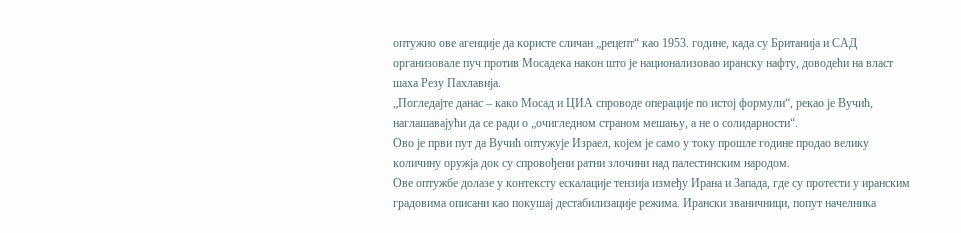оптужио ове агенције да користе сличан „рецепт“ као 1953. године, када су Британија и САД организовале пуч против Мосадека након што је национализовао иранску нафту, доводећи на власт шаха Резу Пахлавија.
„Погледајте данас – како Мосад и ЦИА спроводе операције по истој формули“, рекао је Вучић, наглашавајући да се ради о „очигледном страном мешању, а не о солидарности“.
Ово је први пут да Вучић оптужује Израел, којем је само у току прошле године продао велику количину оружја док су спровођени ратни злочини над палестинским народом.
Ове оптужбе долазе у контексту ескалације тензија између Ирана и Запада, где су протести у иранским градовима описани као покушај дестабилизације режима. Ирански званичници, попут начелника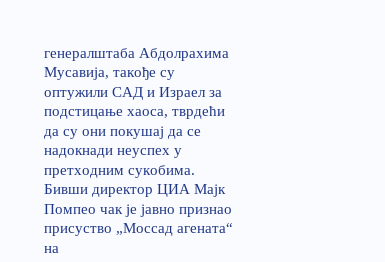генералштаба Абдолрахима Мусавија, такође су оптужили САД и Израел за подстицање хаоса, тврдећи да су они покушај да се надокнади неуспех у претходним сукобима.
Бивши директор ЦИА Мајк Помпео чак је јавно признао присуство „Моссад агената“ на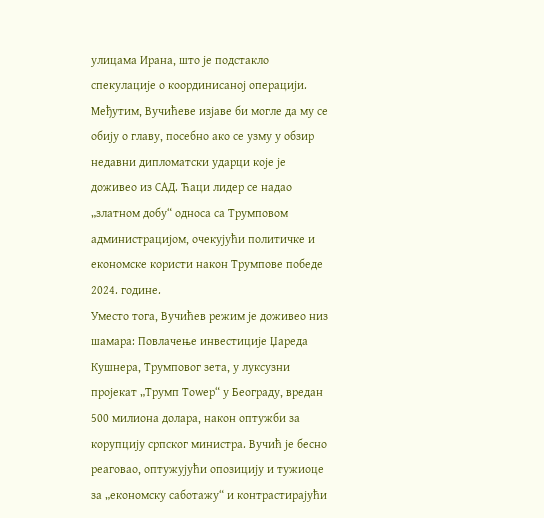улицама Ирана, што је подстакло спекулације о координисаној операцији.
Међутим, Вучићеве изјаве би могле да му се обију о главу, посебно ако се узму у обзир недавни дипломатски ударци које је доживео из САД. Ћаци лидер се надао „златном добу“ односа са Трумповом администрацијом, очекујући политичке и економске користи након Трумпове победе 2024. године.
Уместо тога, Вучићев режим је доживео низ шамара: Повлачење инвестиције Џареда Кушнера, Трумповог зета, у луксузни пројекат „Трумп Тоwер“ у Београду, вредан 500 милиона долара, након оптужби за корупцију српског министра. Вучић је бесно реаговао, оптужујући опозицију и тужиоце за „економску саботажу“ и контрастирајући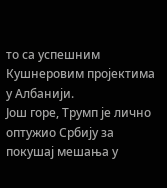то са успешним Кушнеровим пројектима у Албанији.
Још горе, Трумп је лично оптужио Србију за покушај мешања у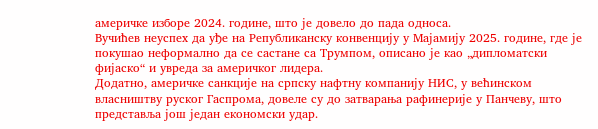америчке изборе 2024. године, што је довело до пада односа.
Вучићев неуспех да уђе на Републиканску конвенцију у Мајамију 2025. године, где је покушао неформално да се састане са Трумпом, описано је као „дипломатски фијаско“ и увреда за америчког лидера.
Додатно, америчке санкције на српску нафтну компанију НИС, у већинском власништву руског Гаспрома, довеле су до затварања рафинерије у Панчеву, што представља још један економски удар.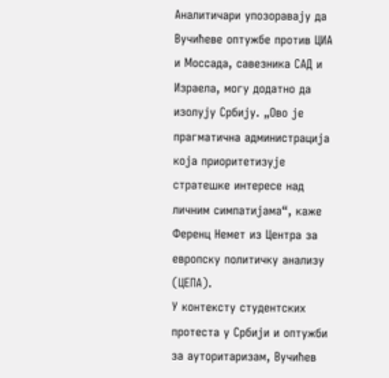Аналитичари упозоравају да Вучићеве оптужбе против ЦИА и Моссада, савезника САД и Израела, могу додатно да изолују Србију. „Ово је прагматична администрација која приоритетизује стратешке интересе над личним симпатијама“, каже Ференц Немет из Центра за европску политичку анализу (ЦЕПА).
У контексту студентских протеста у Србији и оптужби за ауторитаризам, Вучићев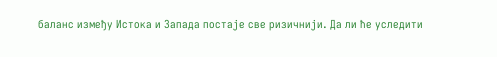баланс између Истока и Запада постаје све ризичнији. Да ли ће уследити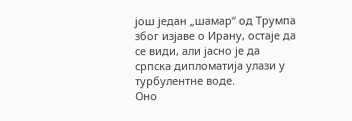још један „шамар“ од Трумпа због изјаве о Ирану, остаје да се види, али јасно је да српска дипломатија улази у турбулентне воде.
Оно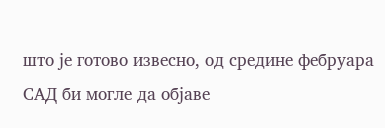што је готово извесно, од средине фебруара САД би могле да објаве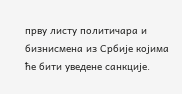прву листу политичара и бизнисмена из Србије којима ће бити уведене санкције.